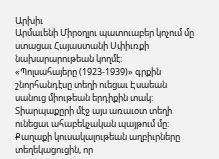Արխիւ
Արմաւենի Միրօղլու պատուաբեր կոչում մը ստացաւ Հայաստանի Սփիւռքի նախարարութեան կողմէ:
«Պոլսահայերը (1923-1939)» գրքին շնորհանդէսը տեղի ուեցաւ Էսաեան սանուց միութեան երդիքին տակ:
Տիարպաքըրի մէջ այս առաւօտ տեղի ունեցաւ ահաբեկչական պայթում մը։ Քաղաքի կուսակալութեան աղբիւրները տեղեկացուցին, որ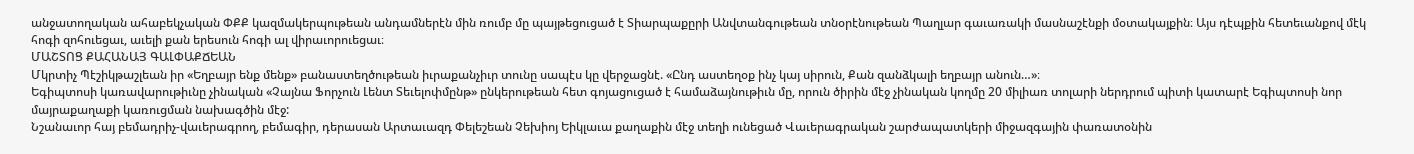անջատողական ահաբեկչական ՓՔՔ կազմակերպութեան անդամներէն մին ռումբ մը պայթեցուցած է Տիարպաքըրի Անվտանգութեան տնօրէնութեան Պաղլար գաւառակի մասնաշէնքի մօտակայքին։ Այս դէպքին հետեւանքով մէկ հոգի զոհուեցաւ, աւելի քան երեսուն հոգի ալ վիրաւորուեցաւ։
ՄԱՇՏՈՑ ՔԱՀԱՆԱՅ ԳԱԼՓԱՔՃԵԱՆ
Մկրտիչ Պէշիկթաշլեան իր «Եղբայր ենք մենք» բանաստեղծութեան իւրաքանչիւր տունը սապէս կը վերջացնէ. «Ընդ աստեղօք ինչ կայ սիրուն, Քան զանձկալի եղբայր անուն…»։
Եգիպտոսի կառավարութիւնը չինական «Չայնա Ֆորչուն Լենտ Տեւելոփմընթ» ընկերութեան հետ գոյացուցած է համաձայնութիւն մը, որուն ծիրին մէջ չինական կողմը 20 միլիառ տոլարի ներդրում պիտի կատարէ Եգիպտոսի նոր մայրաքաղաքի կառուցման նախագծին մէջ:
Նշանաւոր հայ բեմադրիչ-վաւերագրող, բեմագիր, դերասան Արտաւազդ Փելեշեան Չեխիոյ Եիկլաւա քաղաքին մէջ տեղի ունեցած Վաւերագրական շարժապատկերի միջազգային փառատօնին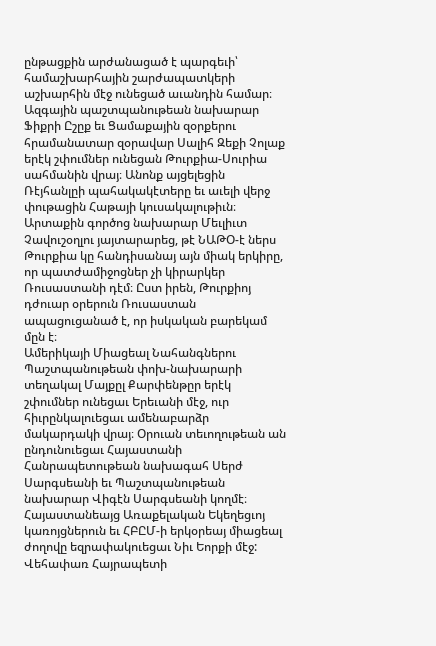ընթացքին արժանացած է պարգեւի՝ համաշխարհային շարժապատկերի աշխարհին մէջ ունեցած աւանդին համար։
Ազգային պաշտպանութեան նախարար Ֆիքրի Ըշըք եւ Ցամաքային զօրքերու հրամանատար զօրավար Սալիհ Զեքի Չոլաք երէկ շփումներ ունեցան Թուրքիա-Սուրիա սահմանին վրայ։ Անոնք այցելեցին Ռէյհանլըի պահակակէտերը եւ աւելի վերջ փութացին Հաթայի կուսակալութիւն։
Արտաքին գործոց նախարար Մեւլիւտ Չավուշօղլու յայտարարեց, թէ ՆԱԹՕ-է ներս Թուրքիա կը հանդիսանայ այն միակ երկիրը, որ պատժամիջոցներ չի կիրարկեր Ռուսաստանի դէմ։ Ըստ իրեն, Թուրքիոյ դժուար օրերուն Ռուսաստան ապացուցանած է, որ իսկական բարեկամ մըն է։
Ամերիկայի Միացեալ Նահանգներու Պաշտպանութեան փոխ-նախարարի տեղակալ Մայքըլ Քարփենթըր երէկ շփումներ ունեցաւ Երեւանի մէջ, ուր հիւրընկալուեցաւ ամենաբարձր մակարդակի վրայ։ Օրուան տեւողութեան ան ընդունուեցաւ Հայաստանի Հանրապետութեան նախագահ Սերժ Սարգսեանի եւ Պաշտպանութեան նախարար Վիգէն Սարգսեանի կողմէ։
Հայաստանեայց Առաքելական Եկեղեցւոյ կառոյցներուն եւ ՀԲԸՄ-ի երկօրեայ միացեալ ժողովը եզրափակուեցաւ Նիւ Եորքի մէջ:
Վեհափառ Հայրապետի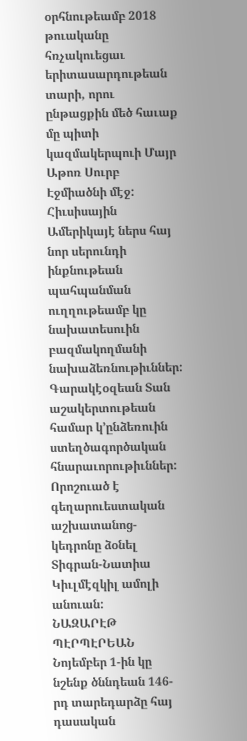օրհնութեամբ 2018 թուականը հռչակուեցաւ երիտասարդութեան տարի, որու ընթացքին մեծ հաւաք մը պիտի կազմակերպուի Մայր Աթոռ Սուրբ Էջմիածնի մէջ: Հիւսիսային Ամերիկայէ ներս հայ նոր սերունդի ինքնութեան պահպանման ուղղութեամբ կը նախատեսուին բազմակողմանի նախաձեռնութիւններ:
Գարակէօզեան Տան աշակերտութեան համար կ՚ընձեռուին ստեղծագործական հնարաւորութիւններ:
Որոշուած է գեղարուեստական աշխատանոց-կեդրոնը ձօնել Տիգրան-Նատիա Կիւլմէզկիլ ամոլի անուան:
ՆԱԶԱՐԷԹ ՊԷՐՊԷՐԵԱՆ
Նոյեմբեր 1-ին կը նշենք ծննդեան 146-րդ տարեդարձը հայ դասական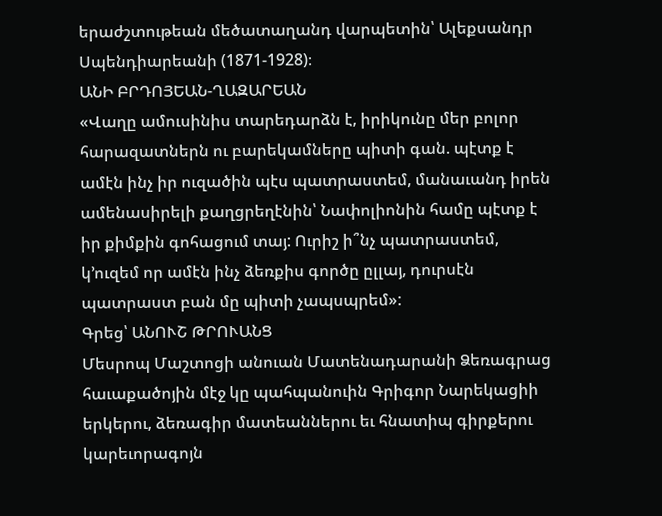երաժշտութեան մեծատաղանդ վարպետին՝ Ալեքսանդր Սպենդիարեանի (1871-1928)։
ԱՆԻ ԲՐԴՈՅԵԱՆ-ՂԱԶԱՐԵԱՆ
«Վաղը ամուսինիս տարեդարձն է, իրիկունը մեր բոլոր հարազատներն ու բարեկամները պիտի գան. պէտք է ամէն ինչ իր ուզածին պէս պատրաստեմ, մանաւանդ իրեն ամենասիրելի քաղցրեղէնին՝ Նափոլիոնին համը պէտք է իր քիմքին գոհացում տայ: Ուրիշ ի՞նչ պատրաստեմ, կ՚ուզեմ որ ամէն ինչ ձեռքիս գործը ըլլայ, դուրսէն պատրաստ բան մը պիտի չապսպրեմ»:
Գրեց՝ ԱՆՈՒՇ ԹՐՈՒԱՆՑ
Մեսրոպ Մաշտոցի անուան Մատենադարանի Ձեռագրաց հաւաքածոյին մէջ կը պահպանուին Գրիգոր Նարեկացիի երկերու, ձեռագիր մատեաններու եւ հնատիպ գիրքերու կարեւորագոյն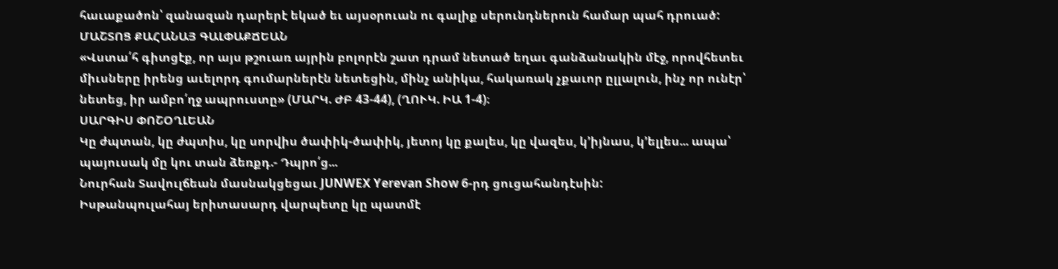հաւաքածոն՝ զանազան դարերէ եկած եւ այսօրուան ու գալիք սերունդներուն համար պահ դրուած:
ՄԱՇՏՈՑ ՔԱՀԱՆԱՅ ԳԱԼՓԱՔՃԵԱՆ
«Վստա՛հ գիտցէք, որ այս թշուառ այրին բոլորէն շատ դրամ նետած եղաւ գանձանակին մէջ, որովհետեւ միւսները իրենց աւելորդ գումարներէն նետեցին, մինչ անիկա, հակառակ չքաւոր ըլլալուն, ինչ որ ունէր՝ նետեց, իր ամբո՛ղջ ապրուստը» (ՄԱՐԿ. ԺԲ 43-44), (ՂՈՒԿ. ԻԱ 1-4)։
ՍԱՐԳԻՍ ՓՈՇՕՂԼԵԱՆ
Կը ժպտան, կը ժպտիս, կը սորվիս ծափիկ-ծափիկ, յետոյ կը քալես, կը վազես, կ՚իյնաս, կ՚ելլես... ապա՝ պայուսակ մը կու տան ձեռքդ.- Դպրո՛ց...
Նուրհան Տավուլճեան մասնակցեցաւ JUNWEX Yerevan Show 6-րդ ցուցահանդէսին:
Իսթանպուլահայ երիտասարդ վարպետը կը պատմէ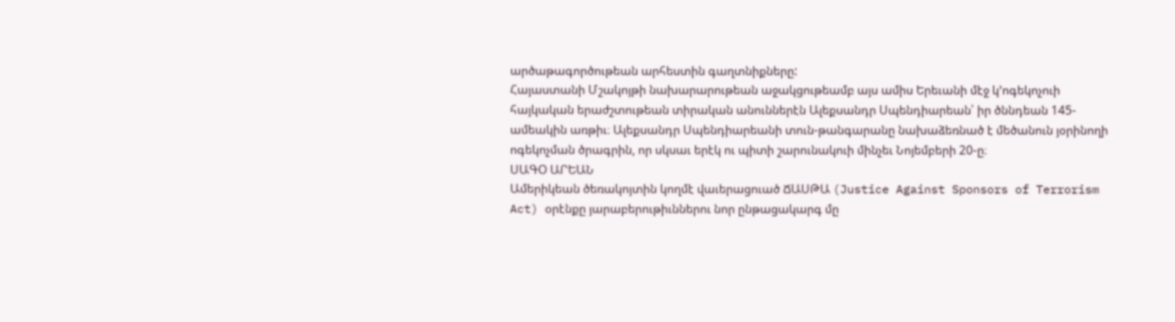արծաթագործութեան արհեստին գաղտնիքները:
Հայաստանի Մշակոյթի նախարարութեան աջակցութեամբ այս ամիս Երեւանի մէջ կ՚ոգեկոչուի հայկական երաժշտութեան տիրական անուններէն Ալեքսանդր Սպենդիարեան՝ իր ծննդեան 145-ամեակին առթիւ։ Ալեքսանդր Սպենդիարեանի տուն-թանգարանը նախաձեռնած է մեծանուն յօրինողի ոգեկոչման ծրագրին, որ սկսաւ երէկ ու պիտի շարունակուի մինչեւ Նոյեմբերի 20-ը։
ՍԱԳՕ ԱՐԵԱՆ
Ամերիկեան ծեռակոյտին կողմէ վաւերացուած ՃԱՍԹԱ (Justice Against Sponsors of Terrorism Act) օրէնքը յարաբերութիւններու նոր ընթացակարգ մը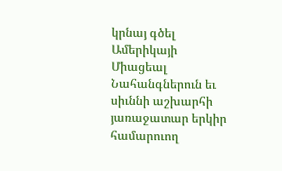կրնայ գծել Ամերիկայի Միացեալ Նահանգներուն եւ սիւննի աշխարհի յառաջատար երկիր համարուող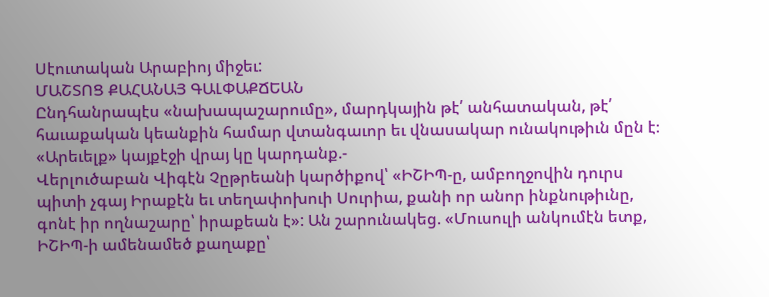Սէուտական Արաբիոյ միջեւ:
ՄԱՇՏՈՑ ՔԱՀԱՆԱՅ ԳԱԼՓԱՔՃԵԱՆ
Ընդհանրապէս «նախապաշարումը», մարդկային թէ՛ անհատական, թէ՛ հաւաքական կեանքին համար վտանգաւոր եւ վնասակար ունակութիւն մըն է։
«Արեւելք» կայքէջի վրայ կը կարդանք.-
Վերլուծաբան Վիգէն Չըթրեանի կարծիքով՝ «ԻՇԻՊ-ը, ամբողջովին դուրս պիտի չգայ Իրաքէն եւ տեղափոխուի Սուրիա, քանի որ անոր ինքնութիւնը, գոնէ իր ողնաշարը՝ իրաքեան է»: Ան շարունակեց. «Մուսուլի անկումէն ետք, ԻՇԻՊ-ի ամենամեծ քաղաքը՝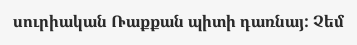սուրիական Ռաքքան պիտի դառնայ: Չեմ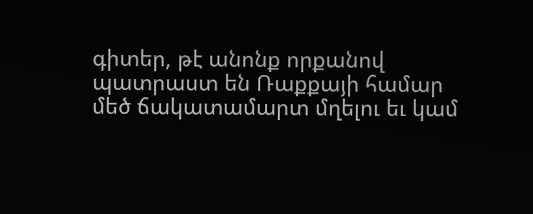գիտեր, թէ անոնք որքանով պատրաստ են Ռաքքայի համար մեծ ճակատամարտ մղելու եւ կամ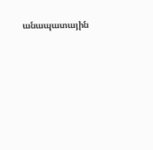անապատային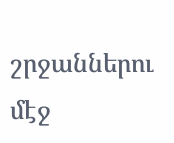շրջաններու մէջ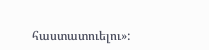հաստատուելու»: